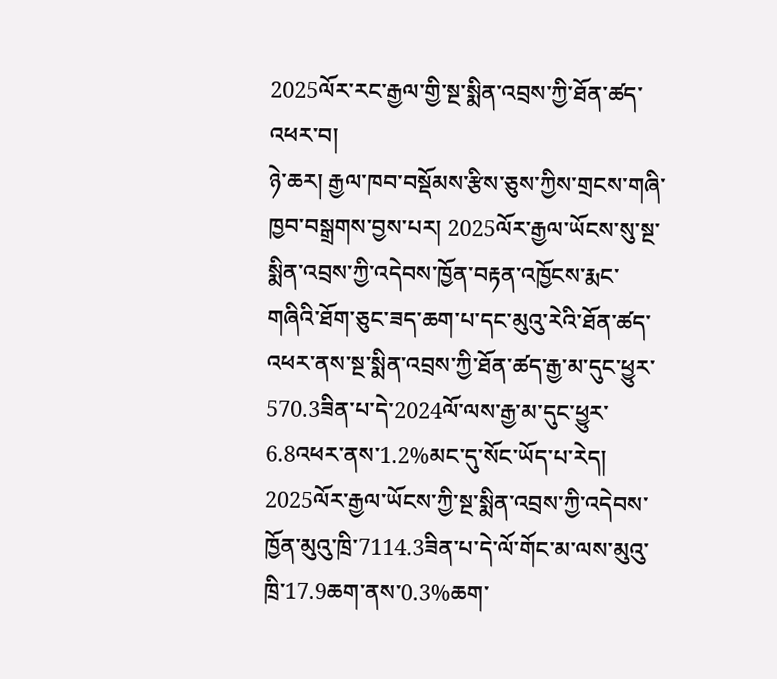2025ལོར་རང་རྒྱལ་གྱི་སྔ་སྨིན་འབྲས་ཀྱི་ཐོན་ཚད་འཕར་བ།
ཉེ་ཆར། རྒྱལ་ཁབ་བསྡོམས་རྩིས་ཅུས་ཀྱིས་གྲངས་གཞི་ཁྱབ་བསྒྲགས་བྱས་པར། 2025ལོར་རྒྱལ་ཡོངས་སུ་སྔ་སྨིན་འབྲས་ཀྱི་འདེབས་ཁྱོན་བརྟན་འཁྱོངས་རྨང་གཞིའི་ཐོག་ཅུང་ཟད་ཆག་པ་དང་མུའུ་རེའི་ཐོན་ཚད་འཕར་ནས་སྔ་སྨིན་འབྲས་ཀྱི་ཐོན་ཚད་རྒྱ་མ་དུང་ཕྱུར་570.3ཟིན་པ་དེ་2024ལོ་ལས་རྒྱ་མ་དུང་ཕྱུར་6.8འཕར་ནས་1.2%མང་དུ་སོང་ཡོད་པ་རེད།
2025ལོར་རྒྱལ་ཡོངས་ཀྱི་སྔ་སྨིན་འབྲས་ཀྱི་འདེབས་ཁྱོན་མུའུ་ཁྲི་7114.3ཟིན་པ་དེ་ལོ་གོང་མ་ལས་མུའུ་ཁྲི་17.9ཆག་ནས་0.3%ཆག་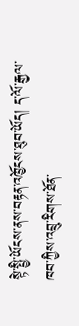སྟེ་སྤྱི་ཡོངས་ནས་བརྟན་འཁྱོངས་ཐུབ་ཡོད། ད་ལོ་རྒྱལ་ཁབ་ཀྱིས་འབྲུ་རིགས་ཐོན་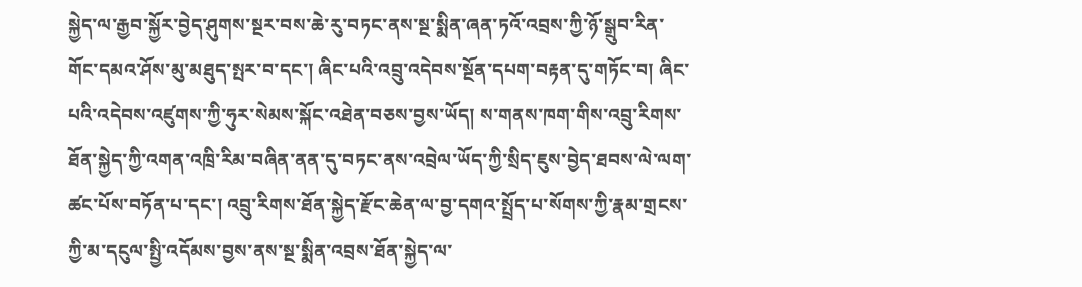སྐྱེད་ལ་རྒྱབ་སྐྱོར་བྱེད་ཤུགས་སྔར་བས་ཆེ་རུ་བཏང་ནས་སྔ་སྨིན་ཞན་ཏའོ་འབྲས་ཀྱི་ཉོ་སྒྲུབ་རིན་གོང་དམའ་ཤོས་མུ་མཐུད་སྤར་བ་དང་། ཞིང་པའི་འབྲུ་འདེབས་སྔོན་དཔག་བརྟན་དུ་གཏོང་བ། ཞིང་པའི་འདེབས་འཛུགས་ཀྱི་ཧུར་སེམས་སྐོང་འཐེན་བཅས་བྱས་ཡོད། ས་གནས་ཁག་གིས་འབྲུ་རིགས་ཐོན་སྐྱེད་ཀྱི་འགན་འཁྲི་རིམ་བཞིན་ནན་དུ་བཏང་ནས་འབྲེལ་ཡོད་ཀྱི་སྲིད་ཇུས་བྱེད་ཐབས་ལེ་ལག་ཚང་པོས་བཏོན་པ་དང་། འབྲུ་རིགས་ཐོན་སྐྱེད་རྫོང་ཆེན་ལ་བྱ་དགའ་སྤྲོད་པ་སོགས་ཀྱི་རྣམ་གྲངས་ཀྱི་མ་དངུལ་སྤྱི་འདོམས་བྱས་ནས་སྔ་སྨིན་འབྲས་ཐོན་སྐྱེད་ལ་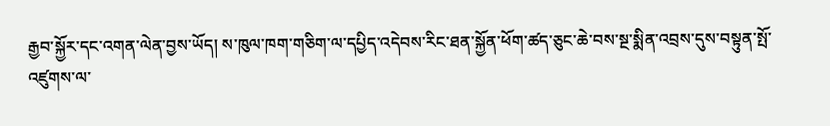རྒྱབ་སྐྱོར་དང་འགན་ལེན་བྱས་ཡོད། ས་ཁུལ་ཁག་གཅིག་ལ་དཔྱིད་འདེབས་རིང་ཐན་སྐྱོན་ཕོག་ཚད་ཅུང་ཆེ་བས་སྔ་སྨིན་འབྲས་དུས་བསྟུན་སྤོ་འཛུགས་ལ་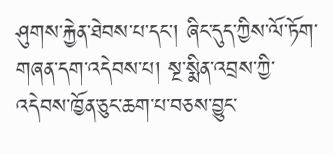ཤུགས་རྐྱེན་ཐེབས་པ་དང་། ཞིང་དུད་ཀྱིས་ལོ་ཏོག་གཞན་དག་འདེབས་པ། སྔ་སྨིན་འབྲས་ཀྱི་འདེབས་ཁྱོན་ཅུང་ཆག་པ་བཅས་བྱུང་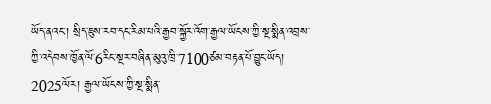ཡོད་ནའང་། སྲིད་ཇུས་རབ་དང་རིམ་པའི་རྒྱབ་སྐྱོར་འོག་རྒྱལ་ཡོངས་ཀྱི་སྔ་སྨིན་འབྲས་ཀྱི་འདེབས་ཁྱོན་ལོ་6རིང་སྔར་བཞིན་མུའུ་ཁྲི་7100ཙམ་བརྟན་པོ་བྱུང་ཡོད།
2025ལོར། རྒྱལ་ཡོངས་ཀྱི་སྔ་སྨིན་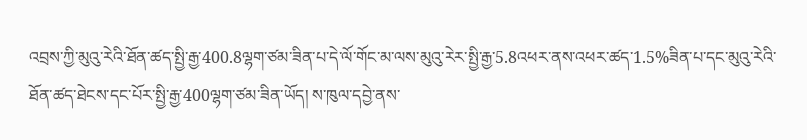འབྲས་ཀྱི་མུའུ་རེའི་ཐོན་ཚད་སྤྱི་རྒྱ་400.8ལྷག་ཙམ་ཟིན་པ་དེ་ལོ་གོང་མ་ལས་མུའུ་རེར་སྤྱི་རྒྱ་5.8འཕར་ནས་འཕར་ཚད་1.5%ཟིན་པ་དང་མུའུ་རེའི་ཐོན་ཚད་ཐེངས་དང་པོར་སྤྱི་རྒྱ་400ལྷག་ཙམ་ཟིན་ཡོད། ས་ཁུལ་དབྱེ་ནས་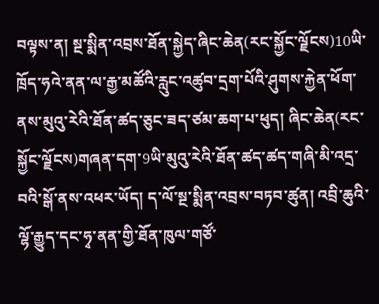བལྟས་ན། སྔ་སྨིན་འབྲས་ཐོན་སྐྱེད་ཞིང་ཆེན(རང་སྐྱོང་ལྗོངས)10ཡི་ཁྲོད་ཧའེ་ནན་ལ་རྒྱ་མཚོའི་རླུང་འཚུབ་དྲག་པོའི་ཤུགས་རྐྱེན་ཕོག་ནས་མུའུ་རེའི་ཐོན་ཚད་ཅུང་ཟད་ཙམ་ཆག་པ་ཕུད། ཞིང་ཆེན(རང་སྐྱོང་ལྗོངས)གཞན་དག་9ཡི་མུའུ་རེའི་ཐོན་ཚད་ཚད་གཞི་མི་འདྲ་བའི་སྒོ་ནས་འཕར་ཡོད། ད་ལོ་སྔ་སྨིན་འབྲས་བཏབ་ཚུན། འབྲི་ཆུའི་ལྷོ་རྒྱུད་དང་ཧྭ་ནན་གྱི་ཐོན་ཁུལ་གཙོ་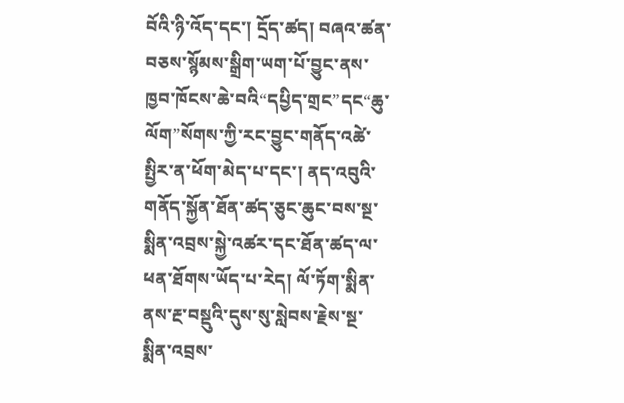བོའི་ཉི་འོད་དང་། དྲོད་ཚད། བཞའ་ཚན་བཅས་སྙོམས་སྒྲིག་ཡག་པོ་བྱུང་ནས་ཁྱབ་ཁོངས་ཆེ་བའི“དཔྱིད་གྲང”དང“ཆུ་ལོག”སོགས་ཀྱི་རང་བྱུང་གནོད་འཚེ་སྤྱིར་ན་ཕོག་མེད་པ་དང་། ནད་འབུའི་གནོད་སྐྱོན་ཐོན་ཚད་ཅུང་ཆུང་བས་སྔ་སྨིན་འབྲས་སྐྱེ་འཚར་དང་ཐོན་ཚད་ལ་ཕན་ཐོགས་ཡོད་པ་རེད། ལོ་ཏོག་སྨིན་ནས་རྔ་བསྡུའི་དུས་སུ་སླེབས་རྗེས་སྔ་སྨིན་འབྲས་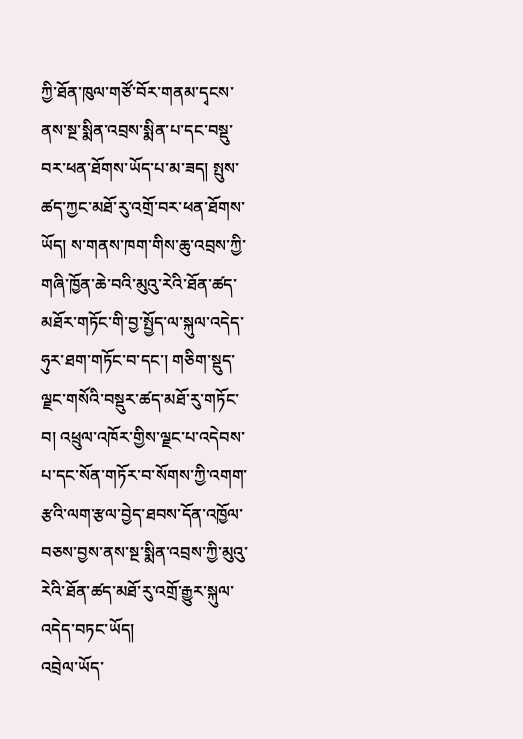ཀྱི་ཐོན་ཁུལ་གཙོ་བོར་གནམ་དྭངས་ནས་སྔ་སྨིན་འབྲས་སྨིན་པ་དང་བསྡུ་བར་ཕན་ཐོགས་ཡོད་པ་མ་ཟད། སྤུས་ཚད་ཀྱང་མཐོ་རུ་འགྲོ་བར་ཕན་ཐོགས་ཡོད། ས་གནས་ཁག་གིས་ཆུ་འབྲས་ཀྱི་གཞི་ཁྱོན་ཆེ་བའི་མུའུ་རེའི་ཐོན་ཚད་མཐོར་གཏོང་གི་བྱ་སྤྱོད་ལ་སྐུལ་འདེད་ཧུར་ཐག་གཏོང་བ་དང་། གཅིག་སྡུད་ལྗང་གསོའི་བསྡུར་ཚད་མཐོ་རུ་གཏོང་བ། འཕྲུལ་འཁོར་གྱིས་ལྗང་པ་འདེབས་པ་དང་སོན་གཏོར་བ་སོགས་ཀྱི་འགག་རྩའི་ལག་རྩལ་བྱེད་ཐབས་དོན་འཁྱོལ་བཅས་བྱས་ནས་སྔ་སྨིན་འབྲས་ཀྱི་མུའུ་རེའི་ཐོན་ཚད་མཐོ་རུ་འགྲོ་རྒྱུར་སྐུལ་འདེད་བཏང་ཡོད།
འབྲེལ་ཡོད་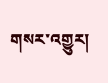གསར་འགྱུར།